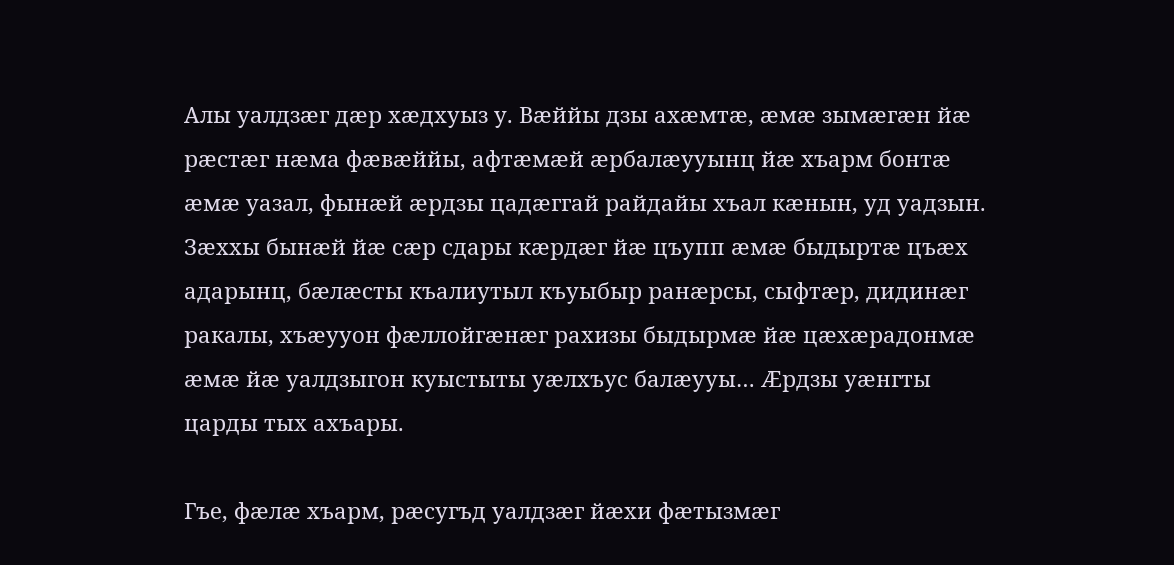Алы уалдзæг дæр хæдхуыз у. Вæййы дзы ахæмтæ, æмæ зымæгæн йæ рæстæг нæма фæвæййы, афтæмæй æрбалæууынц йæ хъарм бонтæ æмæ уазал, фынæй æрдзы цадæггай райдайы хъал кæнын, уд уадзын. Зæххы бынæй йæ сæр сдары кæрдæг йæ цъупп æмæ быдыртæ цъæх адарынц, бæлæсты къалиутыл къуыбыр ранæрсы, сыфтæр, дидинæг ракалы, хъæууон фæллойгæнæг рахизы быдырмæ йæ цæхæрадонмæ æмæ йæ уалдзыгон куыстыты уæлхъус балæууы… Æрдзы уæнгты царды тых ахъары.

Гъе, фæлæ хъарм, рæсугъд уалдзæг йæхи фæтызмæг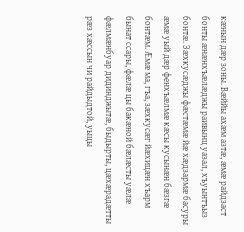кæнын дæр зоны. Вæййы ахæм азтæ, æмæ райдзаст бонты æнæнхъæлæджы раивынц уазал, хъуынтъыз бонтæ. Зæхкусæджы фæстæмæ йæ хæдзармæ басуры æмæ уый дæр фенхъæлмæ кæсы кусынæн бæзгæ бонтæм. Æмæ ма, гъа, зæхкусæг йæхицæн хъарм бынат ссары, фæлæ цы бакæной бæлæсты уæлæ фæлмæнбуар дидинджытæ, быдырты, цæхæрадæтты рæз хæссын чи райдыдтой, уыцы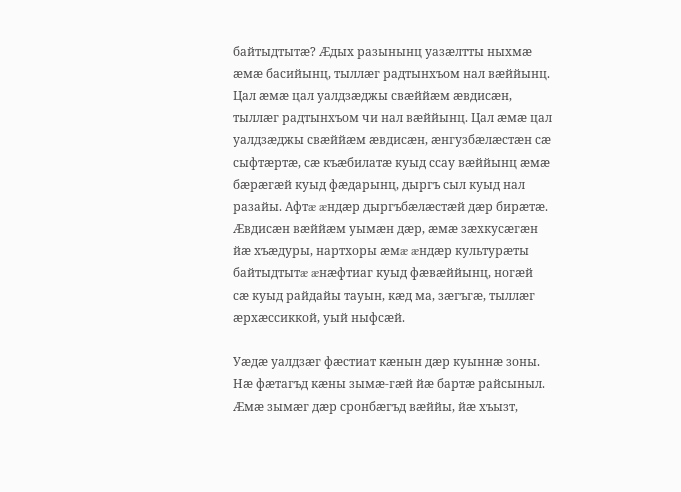байтыдтытæ? Æдых разынынц уазæлтты ныхмæ æмæ басийынц, тыллæг радтынхъом нал вæййынц. Цал æмæ цал уалдзæджы свæййæм æвдисæн, тыллæг радтынхъом чи нал вæййынц. Цал æмæ цал уалдзæджы свæййæм æвдисæн, æнгузбæлæстæн сæ сыфтæртæ, сæ къæбилатæ куыд ссау вæййынц æмæ бæрæгæй куыд фæдарынц, дыргъ сыл куыд нал разайы. Афтæ æндæр дыргъбæлæстæй дæр бирæтæ. Æвдисæн вæййæм уымæн дæр, æмæ зæхкусæгæн йæ хъæдуры, нартхоры æмæ æндæр культурæты байтыдтытæ æнæфтиаг куыд фæвæййынц, ногæй сæ куыд райдайы тауын, кæд ма, зæгъгæ, тыллæг æрхæссиккой, уый ныфсæй.

Уæдæ уалдзæг фæстиат кæнын дæр куыннæ зоны. Нæ фæтагъд кæны зымæ-гæй йæ бартæ райсыныл. Æмæ зымæг дæр сронбæгъд вæййы, йæ хъызт,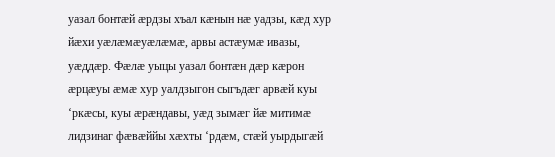уазал бонтæй æрдзы хъал кæнын нæ уадзы, кæд хур йæхи уæлæмæуæлæмæ, арвы астæумæ ивазы, уæддæр. Фæлæ уыцы уазал бонтæн дæр кæрон æрцæуы æмæ хур уалдзыгон сыгъдæг арвæй куы ‘ркæсы, куы æрæндавы, уæд зымæг йæ митимæ лидзинаг фæвæййы хæхты ‘рдæм, стæй уырдыгæй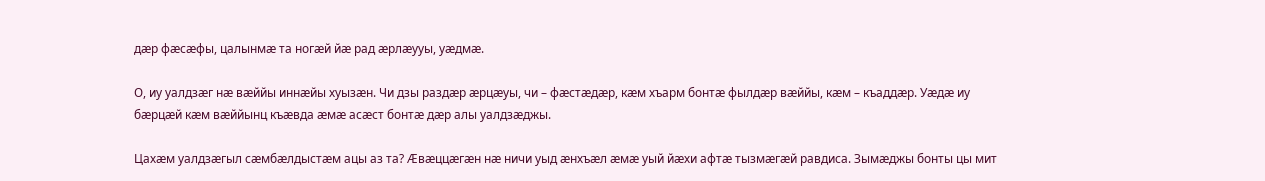дæр фæсæфы, цалынмæ та ногæй йæ рад æрлæууы, уæдмæ.

О, иу уалдзæг нæ вæййы иннæйы хуызæн. Чи дзы раздæр æрцæуы, чи – фæстæдæр, кæм хъарм бонтæ фылдæр вæййы, кæм – къаддæр. Уæдæ иу бæрцæй кæм вæййынц къæвда æмæ асæст бонтæ дæр алы уалдзæджы.

Цахæм уалдзæгыл сæмбæлдыстæм ацы аз та? Æвæццæгæн нæ ничи уыд æнхъæл æмæ уый йæхи афтæ тызмæгæй равдиса. Зымæджы бонты цы мит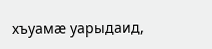хъуамæ уарыдаид,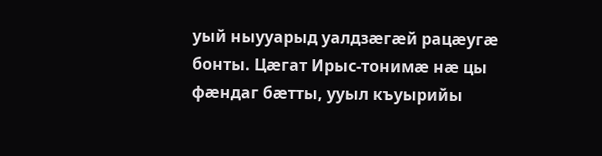уый ныууарыд уалдзæгæй рацæугæ бонты. Цæгат Ирыс-тонимæ нæ цы фæндаг бæтты, ууыл къуырийы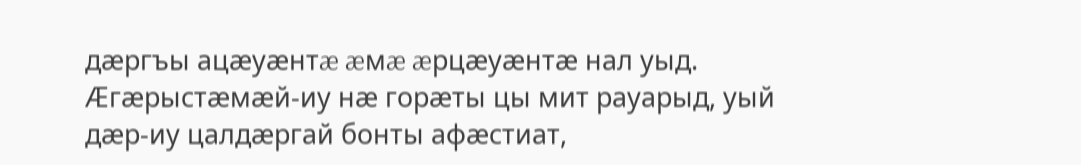дæргъы ацæуæнтæ æмæ æрцæуæнтæ нал уыд. Æгæрыстæмæй-иу нæ горæты цы мит рауарыд, уый дæр-иу цалдæргай бонты афæстиат,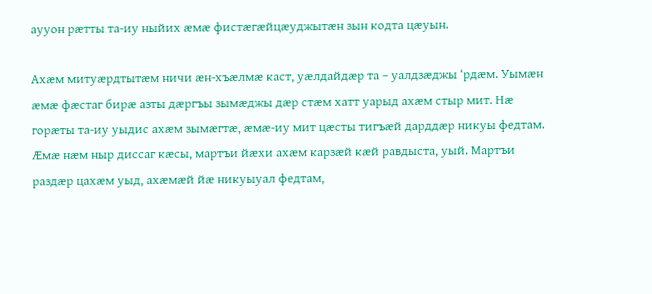аууон рæтты та-иу ныйих æмæ фистæгæйцæуджытæн зын кодта цæуын.

Ахæм митуæрдтытæм ничи æн-хъæлмæ каст, уæлдайдæр та – уалдзæджы ‘рдæм. Уымæн æмæ фæстаг бирæ азты дæргъы зымæджы дæр стæм хатт уарыд ахæм стыр мит. Нæ горæты та-иу уыдис ахæм зымæгтæ, æмæ-иу мит цæсты тигъæй дарддæр никуы федтам. Æмæ нæм ныр диссаг кæсы, мартъи йæхи ахæм карзæй кæй равдыста, уый. Мартъи раздæр цахæм уыд, ахæмæй йæ никуыуал федтам,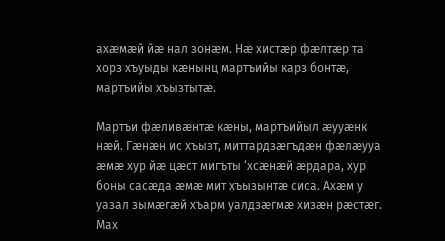ахæмæй йæ нал зонæм. Нæ хистæр фæлтæр та хорз хъуыды кæнынц мартъийы карз бонтæ, мартъийы хъызтытæ.

Мартъи фæливæнтæ кæны, мартъийыл æууæнк нæй. Гæнæн ис хъызт, миттардзæгъдæн фæлæууа æмæ хур йæ цæст мигъты ‘хсæнæй æрдара, хур боны сасæда æмæ мит хъызынтæ сиса. Ахæм у уазал зымæгæй хъарм уалдзæгмæ хизæн рæстæг. Мах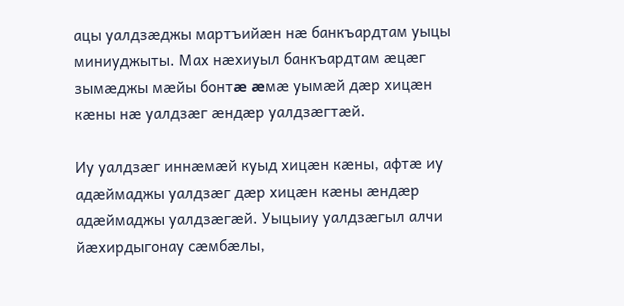ацы уалдзæджы мартъийæн нæ банкъардтам уыцы миниуджыты. Мах нæхиуыл банкъардтам æцæг зымæджы мæйы бонтæ æмæ уымæй дæр хицæн кæны нæ уалдзæг æндæр уалдзæгтæй.

Иу уалдзæг иннæмæй куыд хицæн кæны, афтæ иу адæймаджы уалдзæг дæр хицæн кæны æндæр адæймаджы уалдзæгæй. Уыцыиу уалдзæгыл алчи йæхирдыгонау сæмбæлы,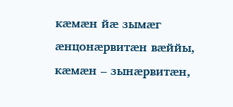кæмæн йæ зымæг æнцонæрвитæн вæййы, кæмæн – зынæрвитæн,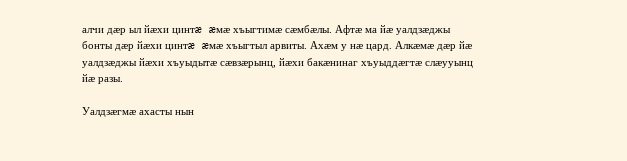алчи дæр ыл йæхи цинтæ æмæ хъыгтимæ сæмбæлы. Афтæ ма йæ уалдзæджы бонты дæр йæхи цинтæ æмæ хъыгтыл арвиты. Ахæм у нæ цард. Алкæмæ дæр йæ уалдзæджы йæхи хъуыдытæ сæвзæрынц, йæхи бакæнинаг хъуыддæгтæ слæууынц йæ разы.

Уалдзæгмæ ахасты нын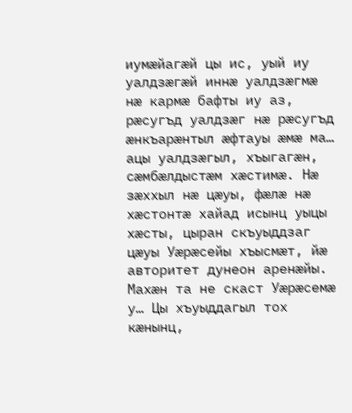иумæйагæй цы ис, уый иу уалдзæгæй иннæ уалдзæгмæ нæ кармæ бафты иу аз, рæсугъд уалдзæг нæ рæсугъд æнкъарæнтыл æфтауы æмæ ма… ацы уалдзæгыл, хъыгагæн, сæмбæлдыстæм хæстимæ. Нæ зæххыл нæ цæуы, фæлæ нæ хæстонтæ хайад исынц уыцы хæсты, цыран скъуыддзаг цæуы Уæрæсейы хъысмæт, йæ авторитет дунеон аренæйы. Махæн та не скаст Уæрæсемæ у… Цы хъуыддагыл тох кæнынц,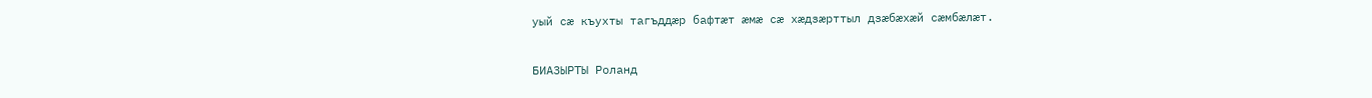уый сæ къухты тагъддæр бафтæт æмæ сæ хæдзæрттыл дзæбæхæй сæмбæлæт.

БИАЗЫРТЫ Роланд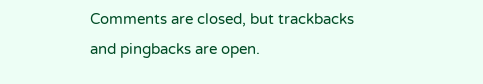Comments are closed, but trackbacks and pingbacks are open.